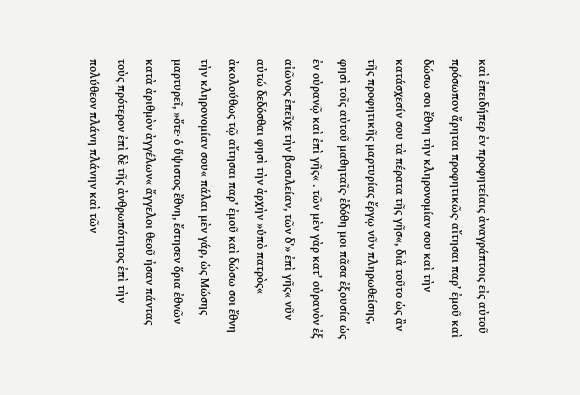καὶ ἐπειδήπερ ἐν προφητείαις ἀναγράπτοις εἰς αὐτοῦ πρόσωπον ἄρηται προφητικῶς· αἴτησαι παρ’ ἐμοῦ καὶ δώσω σοι ἔθνη τὴν κληρονομίαν σου καὶ τὴν κατάσχεσίν σου τὰ πέρατα τῆς γῆσ«, διὰ τοῦτο ὡς ἂν τῆς προφητικῆς μαρτυρίας ἔργῳ νῦν πληρωθείσης, φησὶ τοῖς αὐτοῦ μαθηταῖς· ἐδόθη μοι πᾶσα ἐξουσία ὡς ἐν οὐρανῷ καὶ ἐπὶ γῆς« . τῶν μὲν γὰρ κατ’ οὐρανὸν ἐξ αἰῶνος ἐπεῖχε τὴν βασιλείαν, τῶν δ’» ἐπὶ γῆς« νῦν αὐτώ δεδόσθαι φησὶ τὴν ἀρχὴν »ὑπὸ πατρὸς« ἀκολούθως τῷ αἴτησαι παρ’ ἐμοῦ καὶ δώσω σοι ἔθνη τὴν κληρονομίαν σου« πάλαι μὲν γάρ, ὡς Μώσης μαρτυρεῖ, »ὄτε· ὁ ὕψιστος ἔθνη, ἔστησεν ὅρια ἐθνῶν κατὰ ἀριθμὸν ἀγγέλων« ἄγγελοι θεοῦ ἠσαν πάντας τοὺς πρότερον ἐπὶ δὲ τῆς ἀνθρωπότητος ἐπὶ τὴν πολύθεον πλάνη πλάνην καὶ τῶν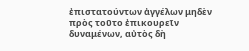ἐπιστατούντων ἀγγέλων μηδὲν πρὸς τοῦτο ἐπικουρεῖν δυναμένων, αὐτὸς δὴ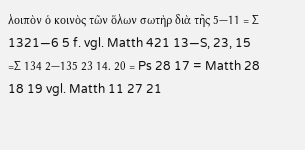λοιπὸν ὁ κοινὸς τῶν ὅλων σωτὴρ διὰ τῆς 5—11 = Σ 1321—6 5 f. vgl. Matth 421 13—S, 23, 15 =Σ 134 2—135 23 14. 20 = Ps 28 17 = Matth 28 18 19 vgl. Matth 11 27 21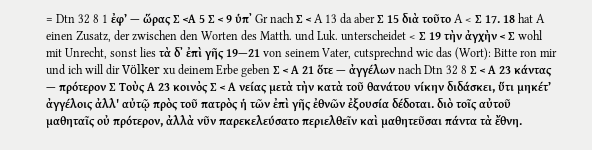= Dtn 32 8 1 ἐφ’ — ὥρας Σ <Α 5 Σ < 9 ὑπ᾿ Gr nach Σ < A 13 da aber Σ 15 διὰ τοῦτο A < Σ 17. 18 hat A einen Zusatz, der zwischen den Worten des Matth. und Luk. unterscheidet < Σ 19 τὴν ἀγχὴν < Σ wohl mit Unrecht, sonst lies τὰ δ᾿ ἐπὶ γῆς 19—21 von seinem Vater, cutsprechnd wic das (Wort): Bitte ron mir und ich will dir Völker xu deinem Erbe geben Σ < Α 21 ὅτε — ἀγγέλων nach Dtn 32 8 Σ < Α 23 κάντας — πρότερον Σ Τοὺς Α 23 κοινὀς Σ < Α νείας μετὰ τὴν κατὰ τοῦ θανάτου νίκην διδάσκει, ὕτι μηκέτ’ ἀγγέλοις ἀλλ' αὐτῷ πρὸς τοῦ πατρὸς ἡ τῶν ἐπὶ γῆς ἐθνῶν ἐξουσία δέδοται. διὸ τοῖς αὐτοῦ μαθηταῖς οὐ πρότερον, ἀλλὰ νῦν παρεκελεύσατο περιελθεῖν καὶ μαθητεῦσαι πάντα τὰ ἔθνη.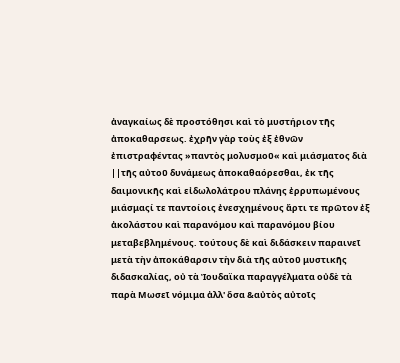ἀναγκαίως δὲ προστόθησι καὶ τὸ μυστήριον τῆς ἀποκαθαρσεως. ἐχρῆν γὰρ τοὺς ἐξ ἐθνῶν ἐπιστραφέντας »παντὸς μολυσμοῦ« καὶ μιάσματος διὰ ||τῆς αὐτοῦ δυνάμεως ἀποκαθαόρεσθαι, ἐκ τῆς δαιμονικῆς καὶ εἰδωλολάτρου πλάνης ἐρρυπωμένους μιάσμαςί τε παντοίοις ἐνεσχημένους ἄρτι τε πρῶτον ἐξ ἀκολάστου καὶ παρανόμου καὶ παρανόμου βίου μεταβεβλημένους. τούτους δὲ καὶ διδάσκειν παραινεῖ μετὰ τὴν ἀποκάθαρσιν τὴν διὰ τῆς αὐτοῦ μυστικῆς διδασκαλίας, οὐ τὰ Ἰουδαϊκα παραγγέλματα οὐδὲ τὰ παρὰ Μωσεῖ νόμιμα ἀλλ' ὅσα &αὐτὸς αὐτοῖς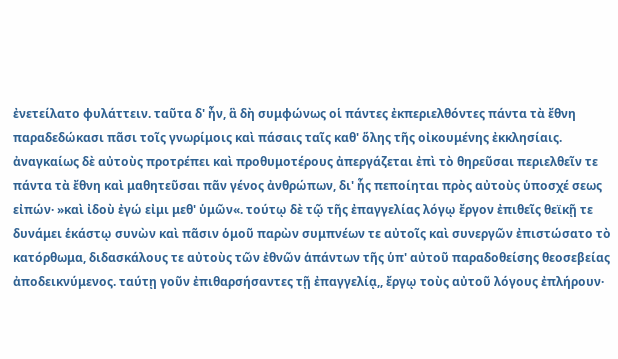ἐνετείλατο φυλάττειν. ταῦτα δ' ἦν, ἃ δὴ συμφώνως οἱ πάντες ἐκπεριελθόντες πάντα τὰ ἔθνη παραδεδώκασι πᾶσι τοῖς γνωρίμοις καὶ πάσαις ταῖς καθ' ὅλης τῆς οἰκουμένης ἐκκλησίαις. ἀναγκαίως δὲ αὐτοὺς προτρέπει καὶ προθυμοτέρους ἀπεργάζεται ἐπὶ τὸ θηρεῦσαι περιελθεῖν τε πάντα τὰ ἔθνη καὶ μαθητεῦσαι πᾶν γένος ἀνθρώπων, δι' ἧς πεποίηται πρὸς αὐτοὺς ὑποσχέ σεως εἰπών· »καὶ ἰδοὺ ἐγώ εἰμι μεθ' ὑμῶν«. τούτῳ δὲ τῷ τῆς ἐπαγγελίας λόγῳ ἔργον ἐπιθεῖς θεϊκῇ τε δυνάμει ἑκάστῳ συνὼν καὶ πᾶσιν ὁμοῦ παρὼν συμπνέων τε αὐτοῖς καὶ συνεργῶν ἐπιστώσατο τὸ κατόρθωμα, διδασκάλους τε αὐτοὺς τῶν ἐθνῶν ἁπάντων τῆς ὑπ' αὐτοῦ παραδοθείσης θεοσεβείας ἀποδεικνύμενος. ταύτῃ γοῦν ἐπιθαρσήσαντες τῇ ἐπαγγελίᾳ,, ἔργῳ τοὺς αὐτοῦ λόγους ἐπλήρουν·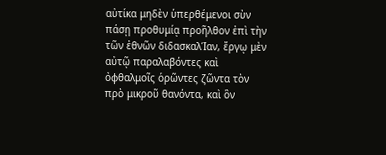αὐτίκα μηδὲν ὑπερθέμενοι σὺν πάσῃ προθυμίᾳ προῆλθον ἐπὶ τὴν τῶν ἐθνῶν διδασκαλΊαν, ἔργῳ μὲν αὐτῷ παραλαβόντες καὶ ὀφθαλμοῖς ὁρῶντες ζῶντα τὸν πρὸ μικροῦ θανόντα, καὶ ὃν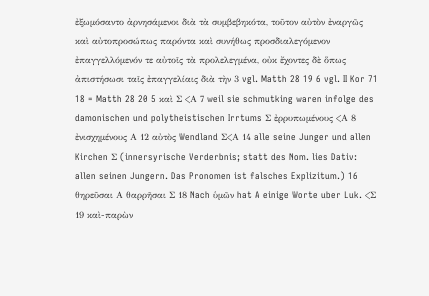ἐξωμόσαντο ἀρνησάμενοι διὰ τὰ συμβεβηκότα, τοῦτον αὐτὸν ἐναργῶς καὶ αὐτοπροσώπως παρόντα καὶ συνήθως προσδιαλεγόμενον ἐπαγγελλόμενόν τε αὐτοῖς τὰ προλελεγμένα, οὐκ ἔχοντες δὲ ὅπως ἀπιστήσωσι ταῖς ἐπαγγελίαις διὰ τὴν 3 vgl. Matth 28 19 6 vgl. II Kor 71 18 = Matth 28 20 5 καὶ Σ <Α 7 weil sie schmutking waren infolge des damonischen und polytheistischen Irrtums Σ ἐρρυπωμένους <Α 8 ἐνισχημένους Α 12 αὐτὸς Wendland Σ<Α 14 alle seine Junger und allen Kirchen Σ (innersyrische Verderbnis; statt des Nom. lies Dativ: allen seinen Jungern. Das Pronomen ist falsches Explizitum.) 16 θηρεῦσαι Α θαρρῆσαι Σ 18 Nach ὑμῶν hat A einige Worte uber Luk. <Σ 19 καὶ-παρὼν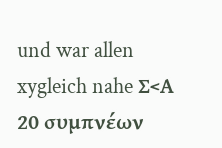und war allen xygleich nahe Σ<Α 20 συμπνέων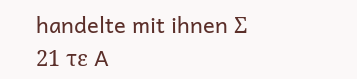handelte mit ihnen Σ 21 τε A